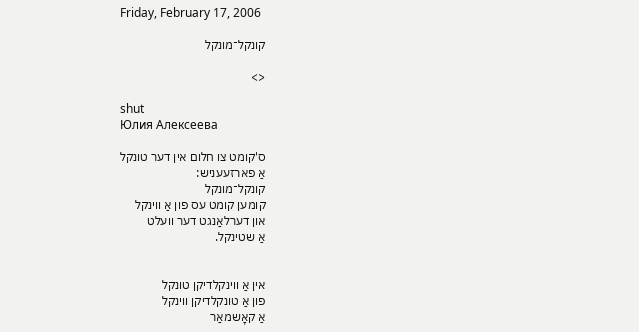Friday, February 17, 2006

קונקל־מונקל

<>

shut
Юлия Алексеева

ס'קומט צו חלום אין דער טונקל
אַ פארזעעניש:
קונקל־מונקל
קומען קומט עס פון אַ ווינקל
און דערלאַנגט דער וועלט
אַ שטינקל.


אין אַ ווינקלדיקן טונקל
פון אַ טונקלדיקן ווינקל
אַ קאָשמאַר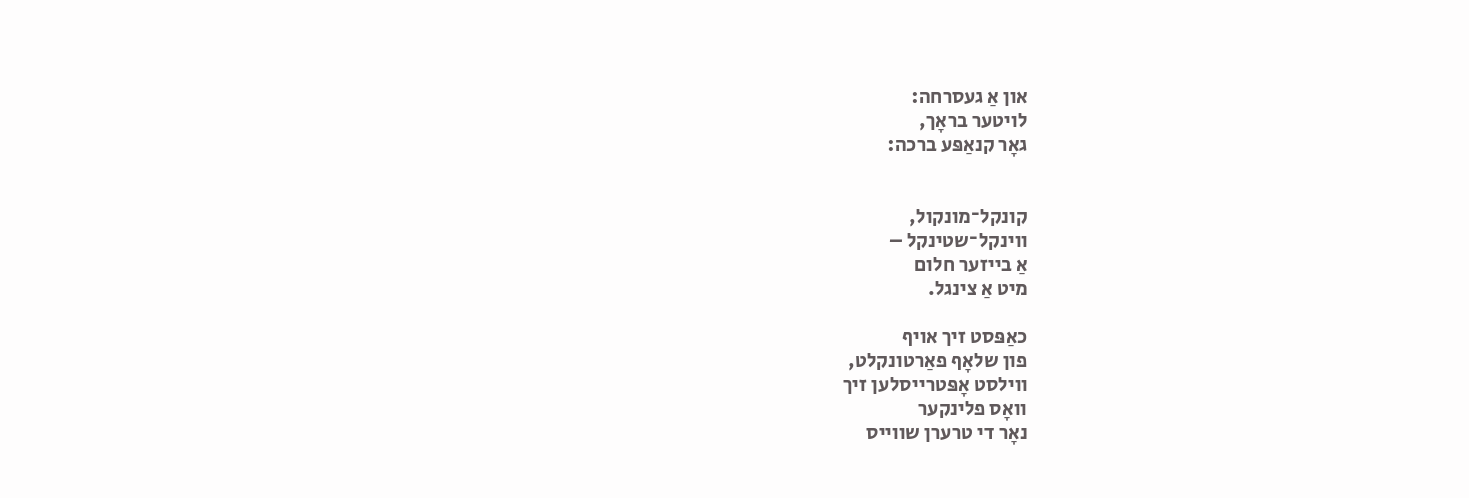און אַ געסרחה:
לויטער בראָך,
גאָר קנאַפּע ברכה:


קונקל־מונקול,
ווינקל־שטינקל –
אַ בייזער חלום
מיט אַ צינגל.

כאַפּסט זיך אויף
פון שלאָף פאַרטונקלט,
ווילסט אָפּטרייסלען זיך
וואָס פלינקער
נאָר די טרערן שווייס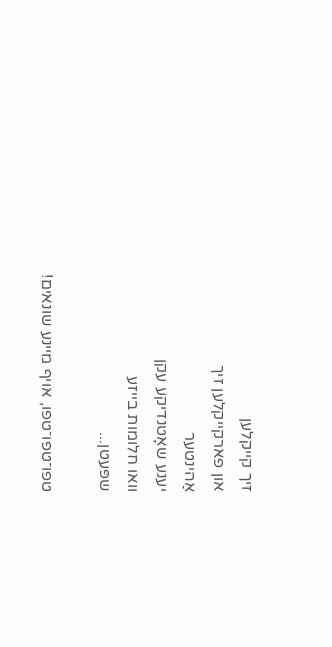זיך קייקלען
און פארקייקלען זיך
אַהינטער
יענע שאָטנדיקע עקן
וואו חלומות בייזע
שפּעטן...

טפו־טפו־טפו, אויף מיינע שונאים!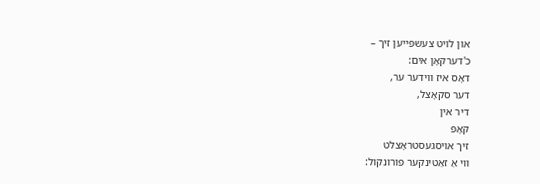און לויט צעשפּייען זיך –
כ'דערקאָן אים:
דאָס איז ווידער ער,
דער סקאָצל,
דיר אין
קאָפּ
זיך אויסגעסטראָצלט
ווי אַ זאַטינקער פורונקול: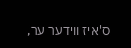ס'איז ווידער ער,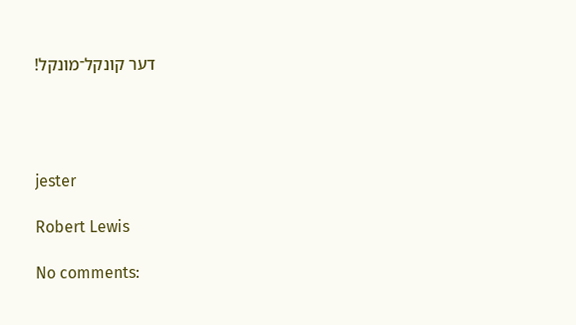דער קונקל־מונקל!




jester

Robert Lewis

No comments: